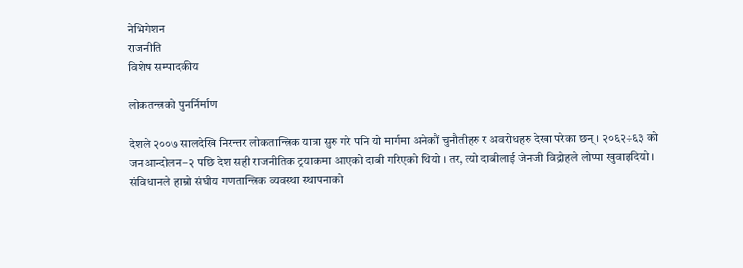नेभिगेशन
राजनीति
विशेष सम्पादकीय

लोकतन्त्रको पुनर्निर्माण

देशले २००७ सालदेखि निरन्तर लोकतान्त्रिक यात्रा सुरु गरे पनि यो मार्गमा अनेकौं चुनौतीहरु र अवरोधहरु देखा परेका छन् । २०६२÷६३ को जनआन्दोलन–२ पछि देश सही राजनीतिक ट्रयाकमा आएको दाबी गरिएको थियो । तर, त्यो दाबीलाई जेनजी विद्रोहले लोप्पा खुवाइदियो ।
संविधानले हाम्रो संघीय गणतान्त्रिक व्यवस्था स्थापनाको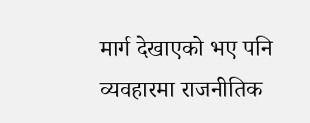मार्ग देखाएको भए पनि व्यवहारमा राजनीतिक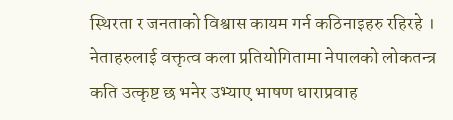स्थिरता र जनताको विश्वास कायम गर्न कठिनाइहरु रहिरहे । नेताहरुलाई वक्तृत्व कला प्रतियोगितामा नेपालको लोकतन्त्र कति उत्कृष्ट छ भनेर उभ्याए भाषण धाराप्रवाह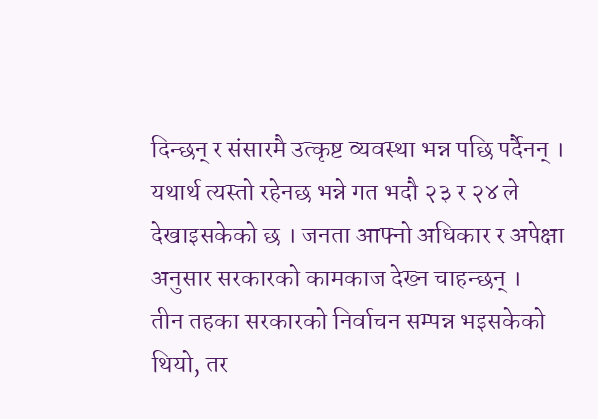दिन्छन् र संसारमै उत्कृष्ट व्यवस्था भन्न पछि पर्दैनन् । यथार्थ त्यस्तो रहेनछ भन्ने गत भदौ २३ र २४ ले देखाइसकेको छ । जनता आफ्नो अधिकार र अपेक्षा अनुसार सरकारको कामकाज देख्न चाहन्छन् ।
तीन तहका सरकारको निर्वाचन सम्पन्न भइसकेको थियो, तर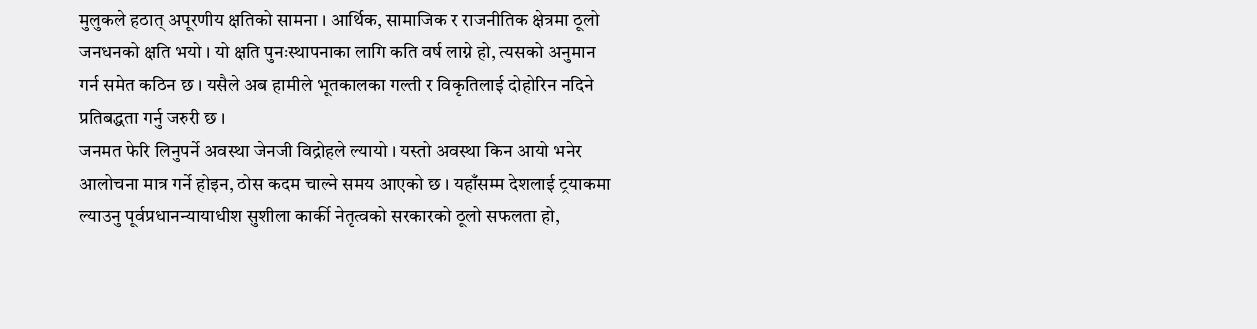मुलुकले हठात् अपूरणीय क्षतिको सामना । आर्थिक, सामाजिक र राजनीतिक क्षेत्रमा ठूलो जनधनको क्षति भयो । यो क्षति पुनःस्थापनाका लागि कति वर्ष लाग्ने हो, त्यसको अनुमान गर्न समेत कठिन छ । यसैले अब हामीले भूतकालका गल्ती र विकृतिलाई दोहोरिन नदिने प्रतिबद्धता गर्नु जरुरी छ ।
जनमत फेरि लिनुपर्ने अवस्था जेनजी विद्रोहले ल्यायो । यस्तो अवस्था किन आयो भनेर आलोचना मात्र गर्ने होइन, ठोस कदम चाल्ने समय आएको छ । यहाँसम्म देशलाई ट्रयाकमा ल्याउनु पूर्वप्रधानन्यायाधीश सुशीला कार्की नेतृत्वको सरकारको ठूलो सफलता हो,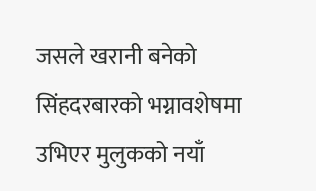जसले खरानी बनेको सिंहदरबारको भग्नावशेषमा उभिएर मुलुकको नयाँ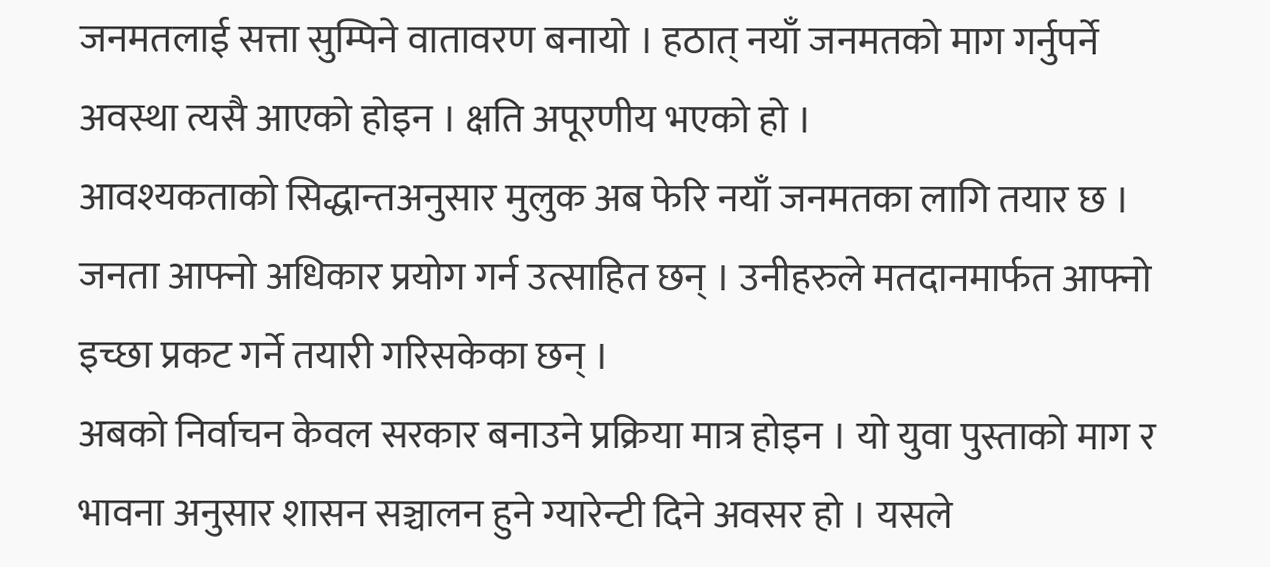जनमतलाई सत्ता सुम्पिने वातावरण बनायो । हठात् नयाँ जनमतको माग गर्नुपर्ने अवस्था त्यसै आएको होइन । क्षति अपूरणीय भएको हो ।
आवश्यकताको सिद्धान्तअनुसार मुलुक अब फेरि नयाँ जनमतका लागि तयार छ । जनता आफ्नो अधिकार प्रयोग गर्न उत्साहित छन् । उनीहरुले मतदानमार्फत आफ्नो इच्छा प्रकट गर्ने तयारी गरिसकेका छन् ।
अबको निर्वाचन केवल सरकार बनाउने प्रक्रिया मात्र होइन । यो युवा पुस्ताको माग र भावना अनुसार शासन सञ्चालन हुने ग्यारेन्टी दिने अवसर हो । यसले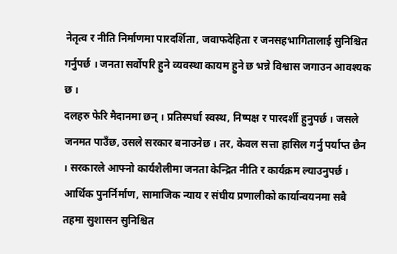नेतृत्व र नीति निर्माणमा पारदर्शिता, जवाफदेहिता र जनसहभागितालाई सुनिश्चित गर्नुपर्छ । जनता सर्वोपरि हुने व्यवस्था कायम हुने छ भन्ने विश्वास जगाउन आवश्यक छ ।
दलहरु फेरि मैदानमा छन् । प्रतिस्पर्धा स्वस्थ, निष्पक्ष र पारदर्शी हुनुपर्छ । जसले जनमत पाउँछ, उसले सरकार बनाउनेछ । तर, केवल सत्ता हासिल गर्नु पर्याप्त छैन । सरकारले आफ्नो कार्यशैलीमा जनता केन्द्रित नीति र कार्यक्रम ल्याउनुपर्छ । आर्थिक पुनर्निर्माण, सामाजिक न्याय र संघीय प्रणालीको कार्यान्वयनमा सबै तहमा सुशासन सुनिश्चित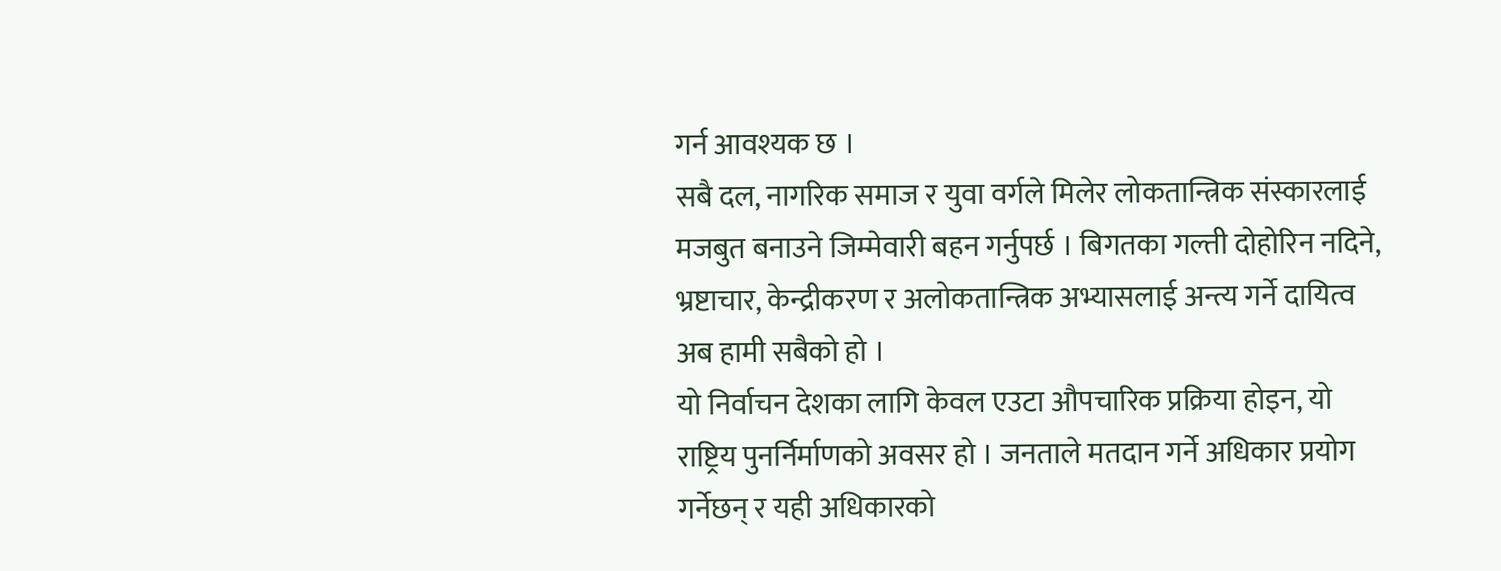गर्न आवश्यक छ ।
सबै दल, नागरिक समाज र युवा वर्गले मिलेर लोकतान्त्रिक संस्कारलाई मजबुत बनाउने जिम्मेवारी बहन गर्नुपर्छ । बिगतका गल्ती दोहोरिन नदिने, भ्रष्टाचार, केन्द्रीकरण र अलोकतान्त्रिक अभ्यासलाई अन्त्य गर्ने दायित्व अब हामी सबैको हो ।
यो निर्वाचन देशका लागि केवल एउटा औपचारिक प्रक्रिया होइन, यो राष्ट्रिय पुनर्निर्माणको अवसर हो । जनताले मतदान गर्ने अधिकार प्रयोग गर्नेछन् र यही अधिकारको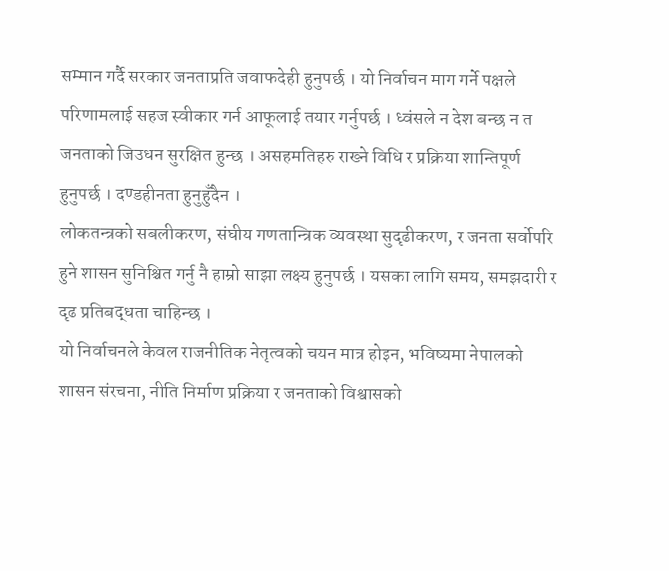सम्मान गर्दै सरकार जनताप्रति जवाफदेही हुनुपर्छ । यो निर्वाचन माग गर्ने पक्षले परिणामलाई सहज स्वीकार गर्न आफूलाई तयार गर्नुपर्छ । ध्वंसले न देश बन्छ न त जनताको जिउधन सुरक्षित हुन्छ । असहमतिहरु राख्ने विधि र प्रक्रिया शान्तिपूर्ण हुनुपर्छ । दण्डहीनता हुनुहुँदैन ।
लोकतन्त्रको सबलीकरण, संघीय गणतान्त्रिक व्यवस्था सुदृढीकरण, र जनता सर्वोपरि हुने शासन सुनिश्चित गर्नु नै हाम्रो साझा लक्ष्य हुनुपर्छ । यसका लागि समय, समझदारी र दृढ प्रतिबद्धता चाहिन्छ ।
यो निर्वाचनले केवल राजनीतिक नेतृत्वको चयन मात्र होइन, भविष्यमा नेपालको शासन संरचना, नीति निर्माण प्रक्रिया र जनताको विश्वासको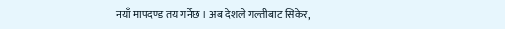नयाँ मापदण्ड तय गर्नेछ । अब देशले गल्तीबाट सिकेर,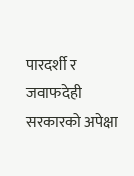पारदर्शी र जवाफदेही सरकारको अपेक्षा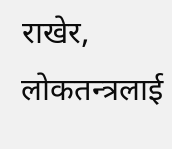राखेर, लोकतन्त्रलाई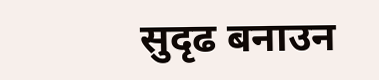सुदृढ बनाउन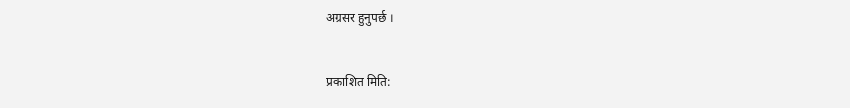अग्रसर हुनुपर्छ ।


प्रकाशित मिति: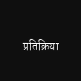प्रतिक्रिया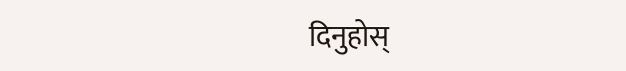दिनुहोस्